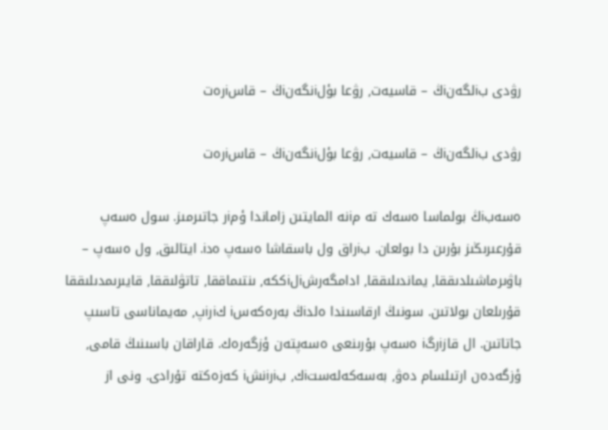رۋدى بiلگەنiڭ – قاسيەت, رۋعا بؤلiنگەنiڭ – قاسiرەت

رۋدى بiلگەنiڭ – قاسيەت, رۋعا بؤلiنگەنiڭ – قاسiرەت

ەسەبiڭ بولماسا ەسەك تە مiنە المايتىن زاماندا ؤمiر جاتىرمىز. سول ەسەپ قۇرعىرىڭىز بۇرىن دا بولعان. بiراق ول باسقاشا ەسەپ ەدi. ايتالىق, ول ەسەپ – باۋىرماشىلدىققا, يماندىلىققا, ادامگەرشiلiككە, ىنتىماققا, تاتۋلىققا, قايىرىمدىلىققا قۇرىلعان بولاتىن. سونىڭ ارقاسىندا ەلدiڭ بەرەكەسi كiرiپ, مەيماناسى تاسىپ جاتاتىن. ال قازiرگi ەسەپ بۇرىنعى ەسەپتەن ؤزگەرەك. قاراقان باسىنىڭ قامى, ؤزگەدەن ارتىلسام دەۋ, بەسەكەلەستiك, بiرiنشi كەزەكتە تۇرادى. ونى از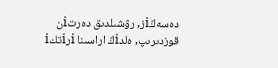دەسەڭiز, رۋشىلدىق دەرتiن قوزدىرىپ, ەلدiڭ اراسىنا iرiتكi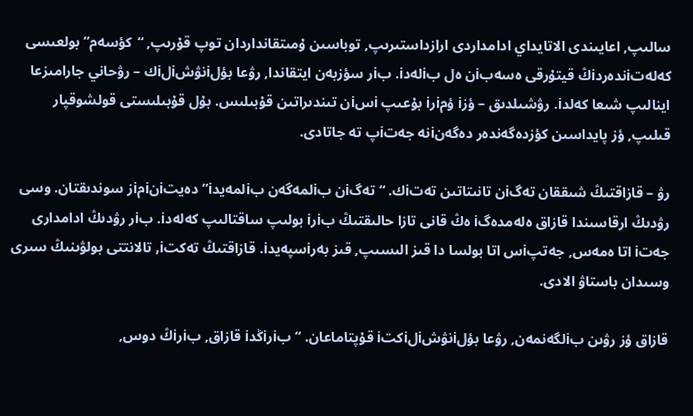سالىپ, اعايىندى الاتايداي ادامداردى ارازداستىرىپ, توباسىن ۇمىتقانداردان توپ قۇرىپ, “كؤسەم” بولعىسى كەلەتiندەردiڭ قيتۇرقى ەسەبiن ەل بiلەدi. بiر سؤزبەن ايتقاندا, رۋعا بؤلiنۋشiلiك – رۋحاني جارامىزعا اينالىپ شىعا كەلدi. رۋشىلدىق – ؤزi ؤمiرi بۇعىپ iسiن تىندىراتىن قۇبىلىس. بۇل قۇبىلىستى قولشوقپار قىلىپ, ؤز پايداسىن كؤزدەگەندەر دەگەنiنە جەتiپ تە جاتادى.

رۋ – قازاقتىڭ شىققان تەگiن تانىتاتىن تەتiك. “تەگiن بiلمەگەن بiلمەيدi” دەيتiنiمiز سوندىقتان. وسى رۋدىڭ ارقاسىندا قازاق ەلەمدەگi ەڭ قانى تازا حالىقتىڭ بiرi بولىپ ساقتالىپ كەلەدi. بiر رۋدىڭ ادامدارى جەتi اتا ەمەس, جەتپiس اتا بولسا دا قىز الىسىپ, قىز بەرiسپەيدi. قازاقتىڭ تەكتi, تالانتتى بولۋىنىڭ سىرى وسىدان باستاۋ الادى.

قازاق ؤز رۋىن بiلگەنمەن, رۋعا بؤلiنۋشiلiكتi قۇپتاماعان. “بiرiڭدi قازاق, بiرiڭ دوس,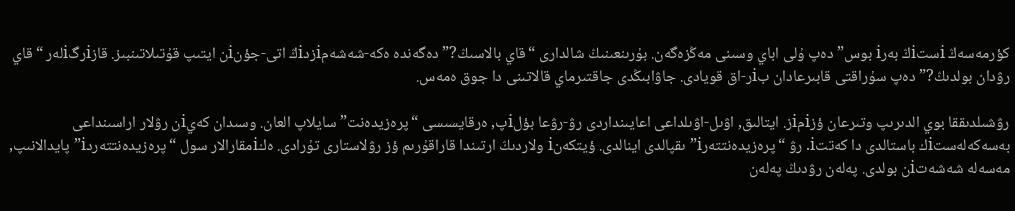كؤرمەسەڭ iستiڭ بەرi بوس” دەپ ۇلى اباي وسىنى مەڭزەگەن. بۇرىنعىنىڭ شالدارى “قاي بالاسىڭ?” دەگەندە ەكە-شەشەمiزدiڭ اتى-جؤنiن ايتىپ قۇتىلاتىنبىز. قازiرگiلەر “قاي رۋدان بولدىڭ?” دەپ سۇراقتى قابىرعادان بiر-اق قويادى. جاۋابىڭدى جاقتىرماي قالاتىنى دا جوق ەمەس.

رۋشىلدىققا بوي الدىرىپ وتىرعان ؤزiمiز. ايتالىق, اۋىل-اۋىلداعى اعايىنداردى رۋ-رۋعا بؤلiپ, ەرقايسىسى “پرەزيدەنت” سايلاپ العان. وسىدان كەيiن رۋلار اراسىنداعى بەسەكەلەستiك باستالدى دا كەتتi. رۋ “پرەزيدەنتتەرi” ىقپالدى اينالدى. ؤيتكەنi ولاردىڭ ارتىندا قاراقۇرىم ؤز رۋلاستارى تۇرادى. ەكiمقارالار سول “پرەزيدەنتتەردi” پايدالانىپ, مەسەلە شەشەتiن بولدى. پەلەن رۋدىڭ پەلەن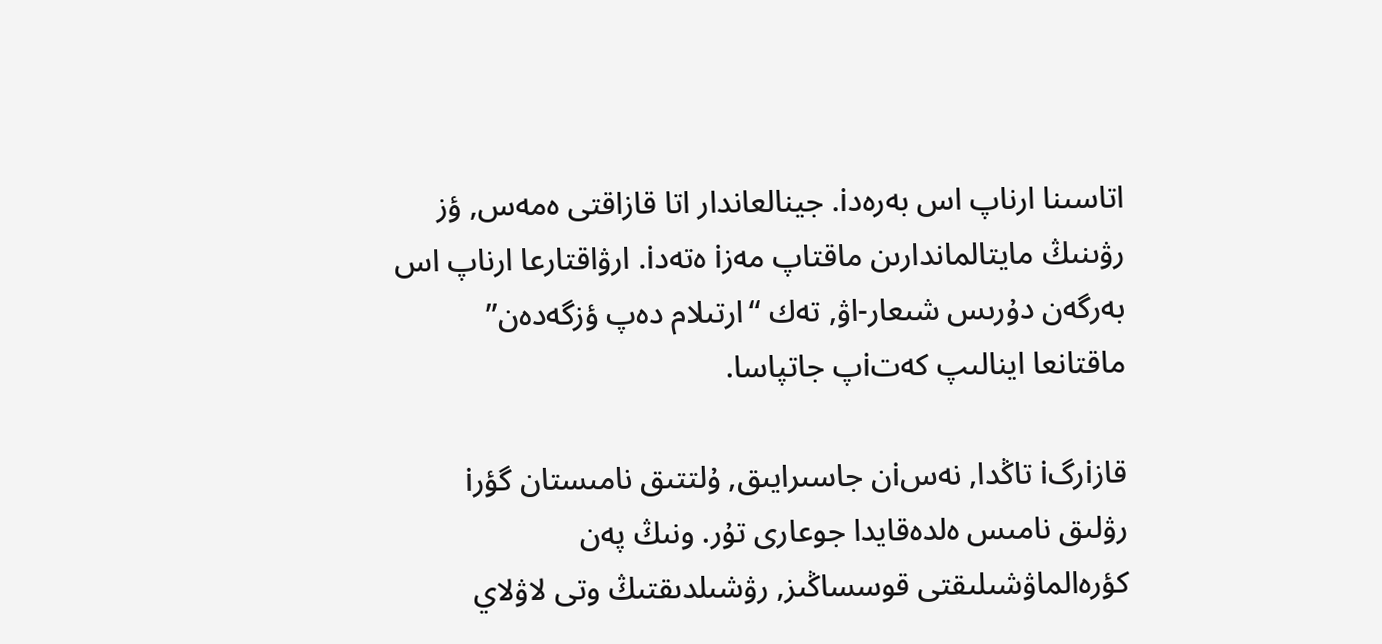اتاسىنا ارناپ اس بەرەدi. جينالعاندار اتا قازاقتى ەمەس, ؤز رۋىنىڭ مايتالماندارىن ماقتاپ مەزi ەتەدi. ارۋاقتارعا ارناپ اس بەرگەن دۇرىس شىعار-اۋ, تەك “ارتىلام دەپ ؤزگەدەن” ماقتانعا اينالىپ كەتiپ جاتپاسا.

قازiرگi تاڭدا, نەسiن جاسىرايىق, ۇلتتىق نامىستان گؤرi رۋلىق نامىس ەلدەقايدا جوعارى تۇر. ونىڭ پەن كؤرەالماۋشىلىقتى قوسساڭىز, رۋشىلدىقتىڭ وتى لاۋلاي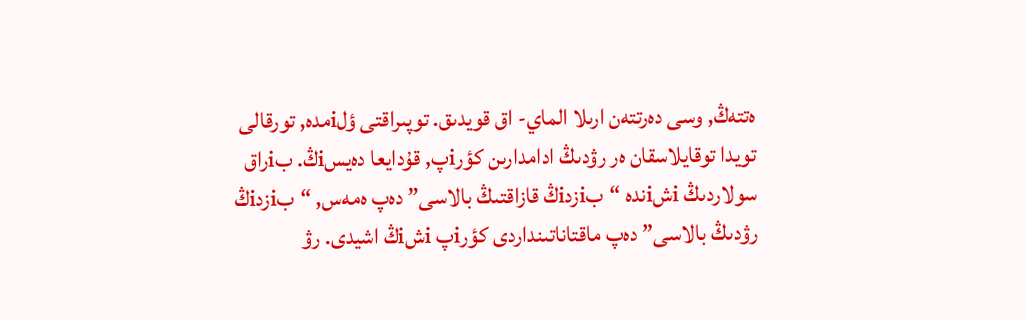ەتتەڭ, وسى دەرتتەن ارىلا الماي- اق قويدىق. توپىراقتى ؤلiمدە, تورقالى تويدا توقايلاسقان ەر رۋدىڭ ادامدارىن كؤرiپ, قۇدايعا دەيسiڭ. بiراق سولاردىڭ iشiندە “بiزدiڭ قازاقتىڭ بالاسى” دەپ ەمەس, “بiزدiڭ رۋدىڭ بالاسى” دەپ ماقتاناتىنداردى كؤرiپ iشiڭ اشيدى. رۋ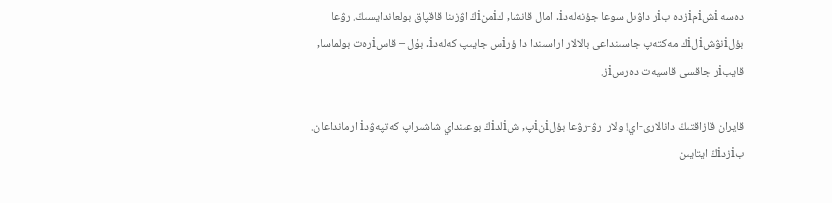دەسە iشiمiزدە بiر داۋىل سوعا جؤنەلەدi. امال قانشا, كiمنiڭ اۋزىنا قاقپاق بولعاندايسىڭ. رۋعا بؤلiنۋشiلiك مەكتەپ جاسىنداعى بالالار اراسىندا دا ؤرiس جايىپ كەلەدi. بۇل – قاسiرەت بولماسا, قايبiر جاقسى قاسيەت دەرسiز.

قايران قازاقتىڭ دانالارى-اي! ولار  رۋ-رۋعا بؤلiنiپ, شiلدiڭ بوعىنداي شاشىراپ كەتپەۋدi ارمانداعان. بiزدiڭ ايتايىن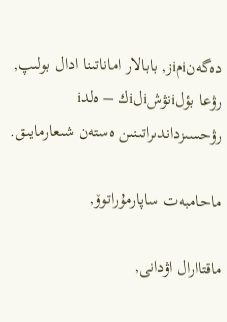دەگەنiمiز, بابالار اماناتىنا ادال بولىپ, رۋعا بؤلiنۋشiلiك – ەلدi رۋحسىزداندىراتىنىن ەستەن شىعارمايىق.

ماحامبەت ساپارمۇراتوۆ,

ماقتاارال اۋدانى,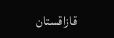قازاقستان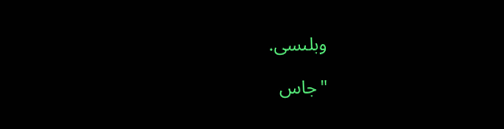وبلىسى.

"جاس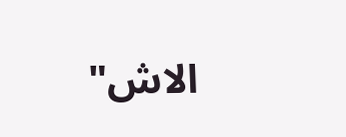الاش"